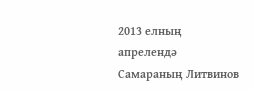2013 елның апрелендә Самараның Литвинов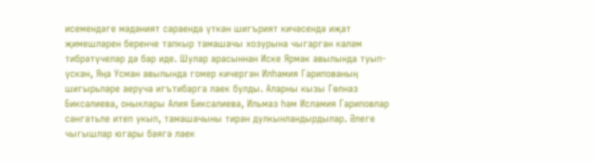исемендәге мәдәният сараенда үткән шигърият кичәсендә иҗат җимешләрен беренче тапкыр тамашачы хозурына чыгарган каләм тибрәтүчеләр дә бар иде. Шулар арасыннан Иске Ярмәк авылында туып-үскән, Яңа Усман авылында гомер кичергән Илһамия Гарипованың шигырьләре аеруча игътибарга лаек булды. Аларны кызы Гөлназ Биксалиева, оныклары Алия Биксалиева, Ильмаз һәм Исламия Гариповлар сәнгатьле итеп укып, тамашачыны тирән дулкынландырдылар. Әлеге чыгышлар югары бәягә лаек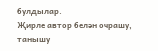булдылар.
Җирле автор белән очрашу, танышу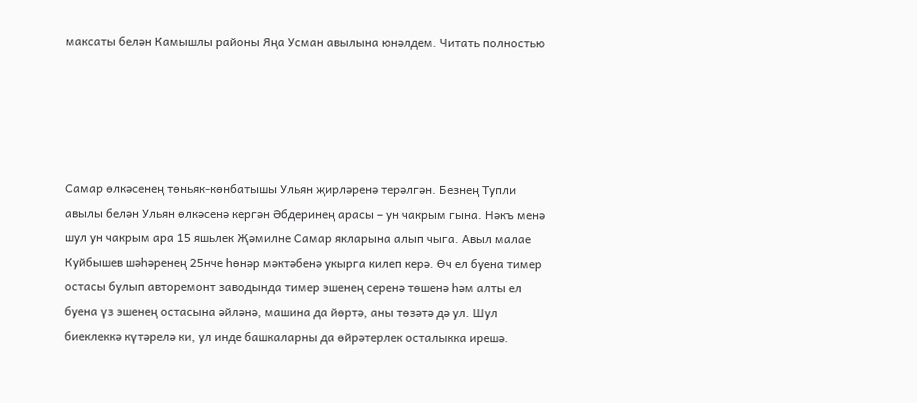максаты белән Камышлы районы Яңа Усман авылына юнәлдем. Читать полностью





Самар өлкәсенең төньяк-көнбатышы Ульян җирләренә терәлгән. Безнең Тупли авылы белән Ульян өлкәсенә кергән Әбдеринең арасы – ун чакрым гына. Нәкъ менә шул ун чакрым ара 15 яшьлек Җәмилне Самар якларына алып чыга. Авыл малае Куйбышев шәһәренең 25нче һөнәр мәктәбенә укырга килеп керә. Өч ел буена тимер остасы булып авторемонт заводында тимер эшенең серенә төшенә һәм алты ел буена үз эшенең остасына әйләнә, машина да йөртә, аны төзәтә дә ул. Шул биеклеккә күтәрелә ки, ул инде башкаларны да өйрәтерлек осталыкка ирешә.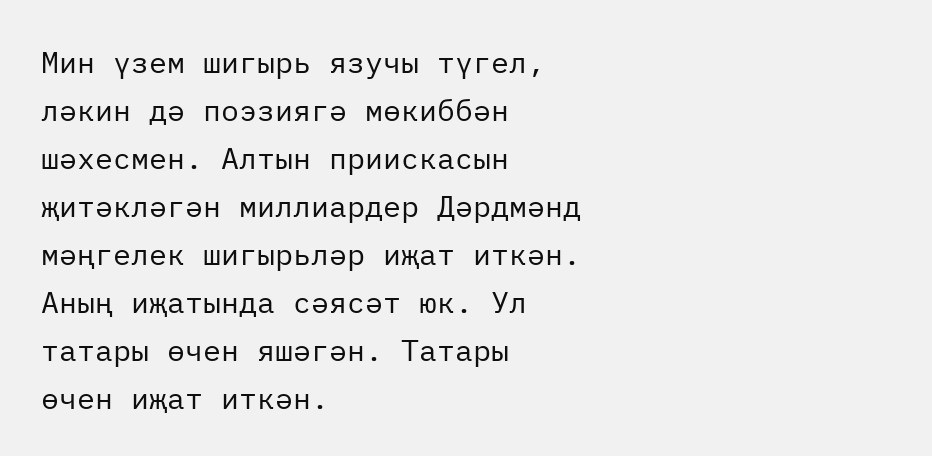Мин үзем шигырь язучы түгел, ләкин дә поэзиягә мөкиббән шәхесмен. Алтын приискасын җитәкләгән миллиардер Дәрдмәнд мәңгелек шигырьләр иҗат иткән. Аның иҗатында сәясәт юк. Ул татары өчен яшәгән. Татары өчен иҗат иткән.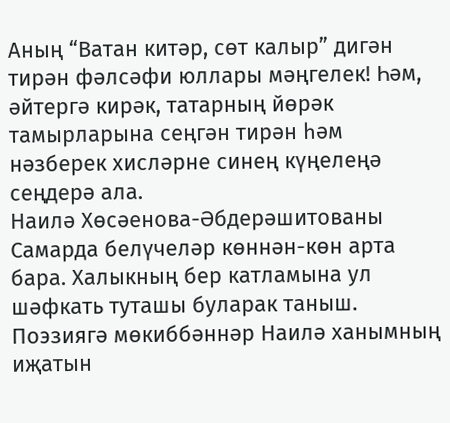Аның “Ватан китәр, сөт калыр” дигән тирән фәлсәфи юллары мәңгелек! Һәм, әйтергә кирәк, татарның йөрәк тамырларына сеңгән тирән һәм нәзберек хисләрне синең күңелеңә сеңдерә ала.
Наилә Хөсәенова-Әбдерәшитованы Самарда белүчеләр көннән-көн арта бара. Халыкның бер катламына ул шәфкать туташы буларак таныш. Поэзиягә мөкиббәннәр Наилә ханымның иҗатын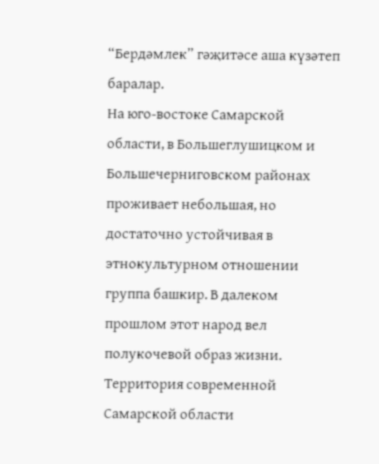“Бердәмлек” гәҗитәсе аша күзәтеп баралар.
На юго-востоке Самарской области, в Большеглушицком и Большечерниговском районах проживает небольшая, но достаточно устойчивая в этнокультурном отношении группа башкир. В далеком прошлом этот народ вел полукочевой образ жизни. Территория современной Самарской области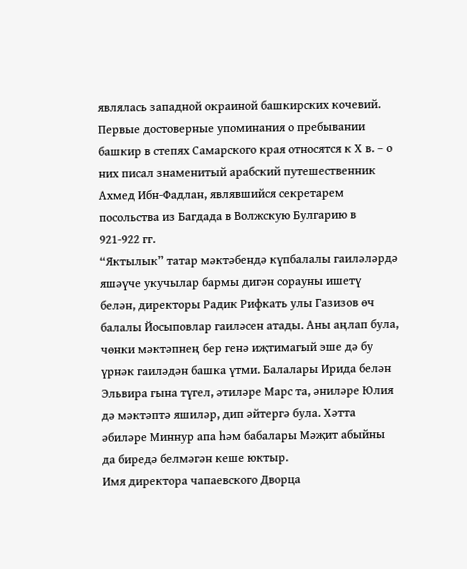являлась западной окраиной башкирских кочевий. Первые достоверные упоминания о пребывании башкир в степях Самарского края относятся к Х в. – о них писал знаменитый арабский путешественник Ахмед Ибн-Фадлан, являвшийся секретарем посольства из Багдада в Волжскую Булгарию в 921-922 гг.
“Яктылык” татар мәктәбендә күпбалалы гаиләләрдә яшәүче укучылар бармы дигән сорауны ишетү белән, директоры Радик Рифкать улы Газизов өч балалы Йосыповлар гаиләсен атады. Аны аңлап була, чөнки мәктәпнең бер генә иҗтимагый эше дә бу үрнәк гаиләдән башка үтми. Балалары Ирида белән Эльвира гына түгел, әтиләре Марс та, әниләре Юлия дә мәктәптә яшиләр, дип әйтергә була. Хәтта әбиләре Миннур апа һәм бабалары Мәҗит абыйны да биредә белмәгән кеше юктыр.
Имя директора чапаевского Дворца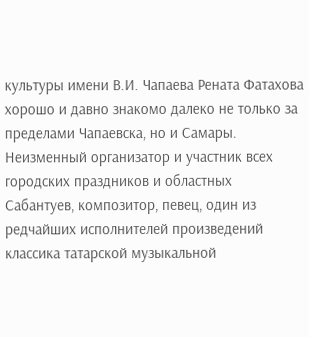культуры имени В.И. Чапаева Рената Фатахова хорошо и давно знакомо далеко не только за пределами Чапаевска, но и Самары. Неизменный организатор и участник всех городских праздников и областных Сабантуев, композитор, певец, один из редчайших исполнителей произведений классика татарской музыкальной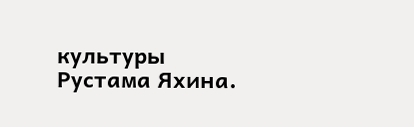культуры Рустама Яхина.